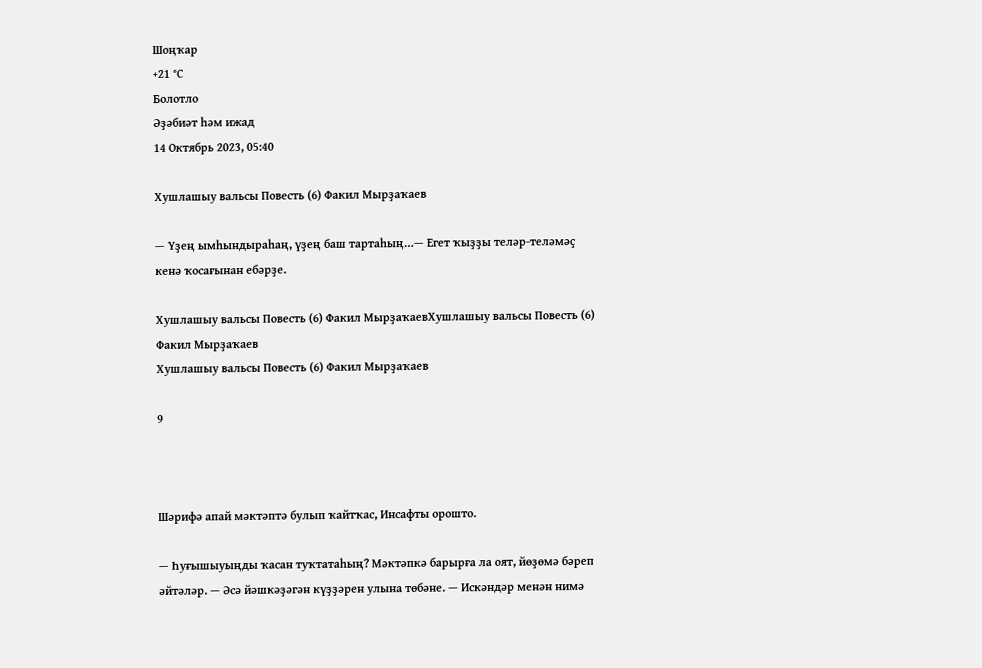Шоңҡар
+21 °С
Болотло
Әҙәбиәт һәм ижад
14 Октябрь 2023, 05:40

Хушлашыу вальсы Повесть (6) Факил Мырҙаҡаев

— Үҙең ымһындыраһаң, үҙең баш тартаһың…— Егет ҡыҙҙы теләр-теләмәҫ кенә ҡосағынан ебәрҙе.

Хушлашыу вальсы Повесть (6) Факил МырҙаҡаевХушлашыу вальсы Повесть (6) Факил Мырҙаҡаев
Хушлашыу вальсы Повесть (6) Факил Мырҙаҡаев

9



Шәрифә апай мәктәптә булып ҡайтҡас, Инсафты орошто.

— Һуғышыуыңды ҡасан туҡтатаһың? Мәктәпкә барырға ла оят, йөҙөмә бәреп әйтәләр. — Әсә йәшкәҙәгән күҙҙәрен улына төбәне. — Искәндәр менән нимә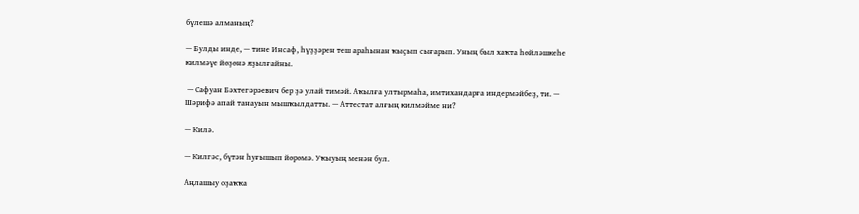бүлешә алманың?

— Булды инде, — тине Инсаф, һүҙҙәрен теш араһынан ҡыҫып сығарып. Уның был хаҡта һөйләшкеһе килмәүе йөҙөнә яҙылғайны.

 — Сафуан Бәхтегәрәевич бер ҙә улай тимәй. Аҡылға ултырмаһа, имтихандарға индермәйбеҙ, ти. — Шәрифә апай танауын мышҡылдатты. — Аттестат алғың килмәйме ни?

— Килә.

— Килгәс, бүтән һуғышып йөрөмә. Уҡыуың менән бул.

Аңлашыу оҙаҡҡа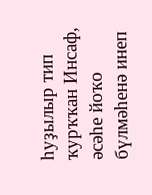һуҙылыр тип ҡурҡҡан Инсаф, әсәһе йоҡо бүлмәһенә инеп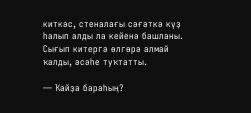киткәс, стеналағы сәғәткә күҙ һалып алды ла кейенә башланы. Сығып китергә өлгөрә алмай ҡалды, әсәһе туҡтатты.

— Ҡайҙа бараһың?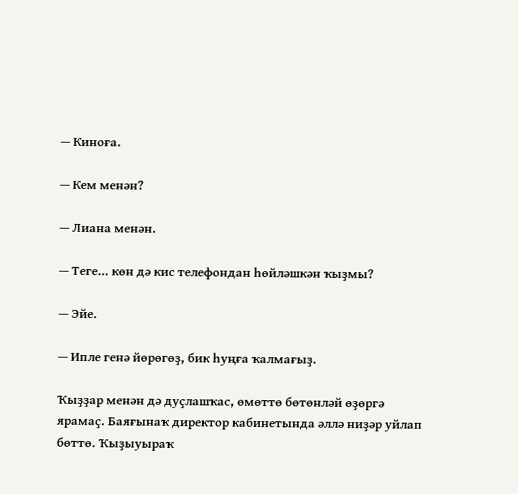— Киноға.

— Кем менән?

— Лиана менән.

— Теге… көн дә кис телефондан һөйләшкән ҡыҙмы?

— Эйе.

— Ипле генә йөрөгөҙ, бик һуңға ҡалмағыҙ.

Ҡыҙҙар менән дә дуҫлашҡас, өмөттө бөтөнләй өҙөргә ярамаҫ. Баяғынаҡ директор кабинетында әллә ниҙәр уйлап бөттө. Ҡыҙыуыраҡ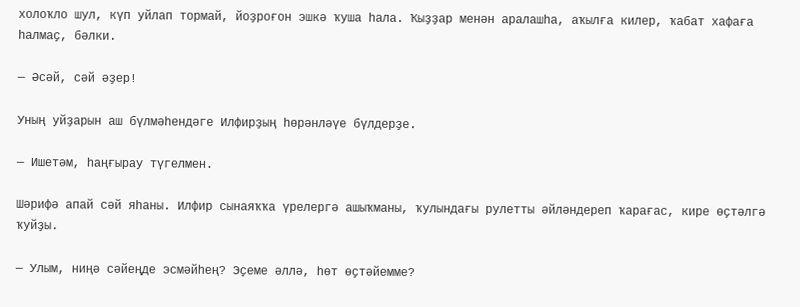холоҡло шул, күп уйлап тормай, йоҙроғон эшкә ҡуша һала. Ҡыҙҙар менән аралашһа, аҡылға килер, ҡабат хафаға һалмаҫ, бәлки.

— Әсәй, сәй әҙер!

Уның уйҙарын аш бүлмәһендәге Илфирҙың һөрәнләүе бүлдерҙе.

— Ишетәм, һаңғырау түгелмен.

Шәрифә апай сәй яһаны. Илфир сынаяҡҡа үрелергә ашыҡманы, ҡулындағы рулетты әйләндереп ҡарағас, кире өҫтәлгә ҡуйҙы.

— Улым, ниңә сәйеңде эсмәйһең? Эҫеме әллә, һөт өҫтәйемме?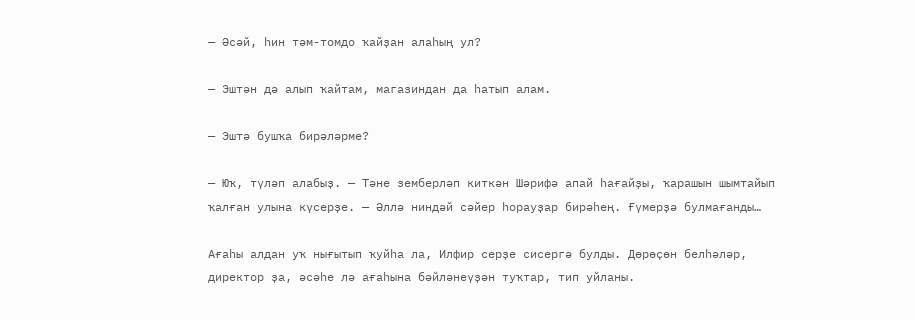— Әсәй, һин тәм-томдо ҡайҙан алаһың ул?

— Эштән дә алып ҡайтам, магазиндан да һатып алам.

— Эштә бушҡа бирәләрме?

— Юҡ, түләп алабыҙ. — Тәне земберләп киткән Шәрифә апай һағайҙы, ҡарашын шымтайып ҡалған улына күсерҙе. — Әллә ниндәй сәйер һорауҙар бирәһең. Ғүмерҙә булмағанды…

Ағаһы алдан уҡ нығытып ҡуйһа ла, Илфир серҙе сисергә булды. Дөрөҫөн белһәләр, директор ҙа, әсәһе лә ағаһына бәйләнеүҙән туҡтар, тип уйланы.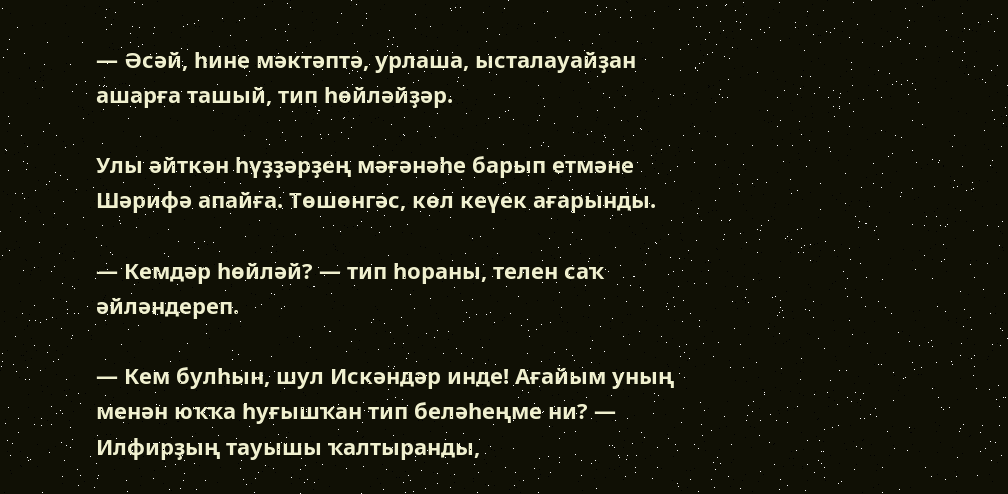— Әсәй, һине мәктәптә, урлаша, ысталауайҙан ашарға ташый, тип һөйләйҙәр.

Улы әйткән һүҙҙәрҙең мәғәнәһе барып етмәне Шәрифә апайға. Төшөнгәс, көл кеүек ағарынды.

— Кемдәр һөйләй? — тип һораны, телен саҡ әйләндереп.

— Кем булһын, шул Искәндәр инде! Ағайым уның менән юҡҡа һуғышҡан тип беләһеңме ни? — Илфирҙың тауышы ҡалтыранды,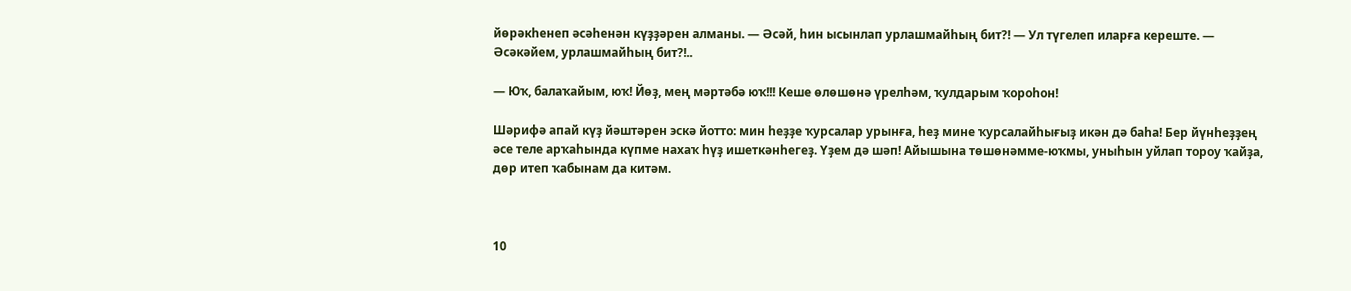йөрәкһенеп әсәһенән күҙҙәрен алманы. — Әсәй, һин ысынлап урлашмайһың бит?! — Ул түгелеп иларға кереште. — Әсәкәйем, урлашмайһың бит?!..

— Юҡ, балаҡайым, юҡ! Йөҙ, мең мәртәбә юҡ!!! Кеше өлөшөнә үрелһәм, ҡулдарым ҡороһон!

Шәрифә апай күҙ йәштәрен эскә йотто: мин һеҙҙе ҡурсалар урынға, һеҙ мине ҡурсалайһығыҙ икән дә баһа! Бер йүнһеҙҙең әсе теле арҡаһында күпме нахаҡ һүҙ ишеткәнһегеҙ. Үҙем дә шәп! Айышына төшөнәмме-юҡмы, уныһын уйлап тороу ҡайҙа, дөр итеп ҡабынам да китәм.



10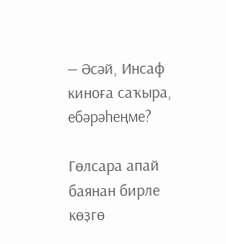— Әсәй, Инсаф киноға саҡыра, ебәрәһеңме?

Гөлсара апай баянан бирле көҙгө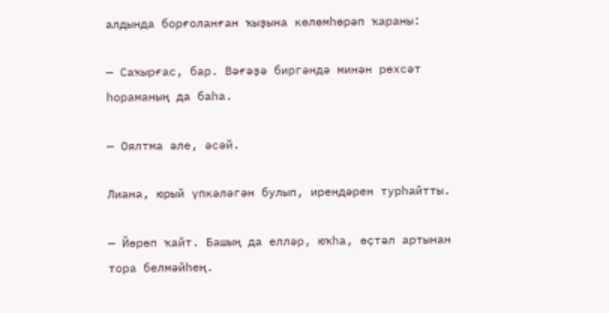алдында борғоланған ҡыҙына көлөмһөрәп ҡараны:

— Саҡырғас, бар. Вәғәҙә биргәндә минән рөхсәт һораманың да баһа.

— Оялтма әле, әсәй.

Лиана, юрый үпкәләгән булып, ирендәрен турһайтты.

— Йөрөп ҡайт. Башың да елләр, юҡһа, өҫтәл артынан тора белмәйһең.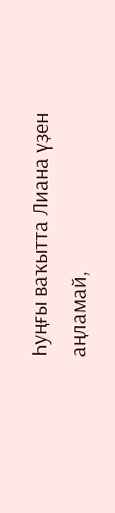Һуңғы ваҡытта Лиана үҙен аңламай,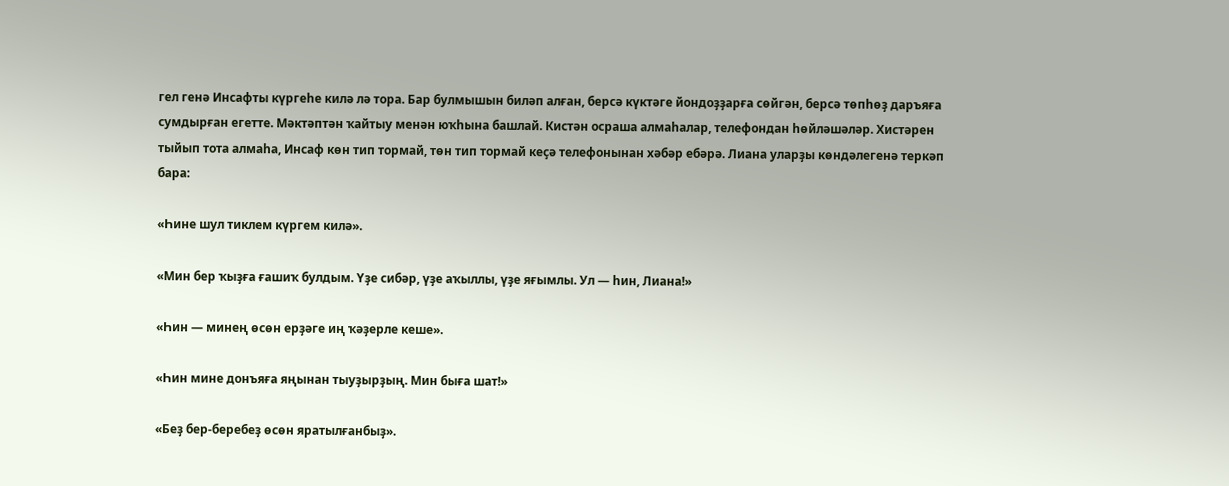гел генә Инсафты күргеһе килә лә тора. Бар булмышын биләп алған, берсә күктәге йондоҙҙарға сөйгән, берсә төпһөҙ даръяға сумдырған егетте. Мәктәптән ҡайтыу менән юҡһына башлай. Кистән осраша алмаһалар, телефондан һөйләшәләр. Хистәрен тыйып тота алмаһа, Инсаф көн тип тормай, төн тип тормай кеҫә телефонынан хәбәр ебәрә. Лиана уларҙы көндәлегенә теркәп бара:

«Һине шул тиклем күргем килә».

«Мин бер ҡыҙға ғашиҡ булдым. Үҙе сибәр, үҙе аҡыллы, үҙе яғымлы. Ул — һин, Лиана!»

«Һин — минең өсөн ерҙәге иң ҡәҙерле кеше».

«Һин мине донъяға яңынан тыуҙырҙың. Мин быға шат!»

«Беҙ бер-беребеҙ өсөн яратылғанбыҙ».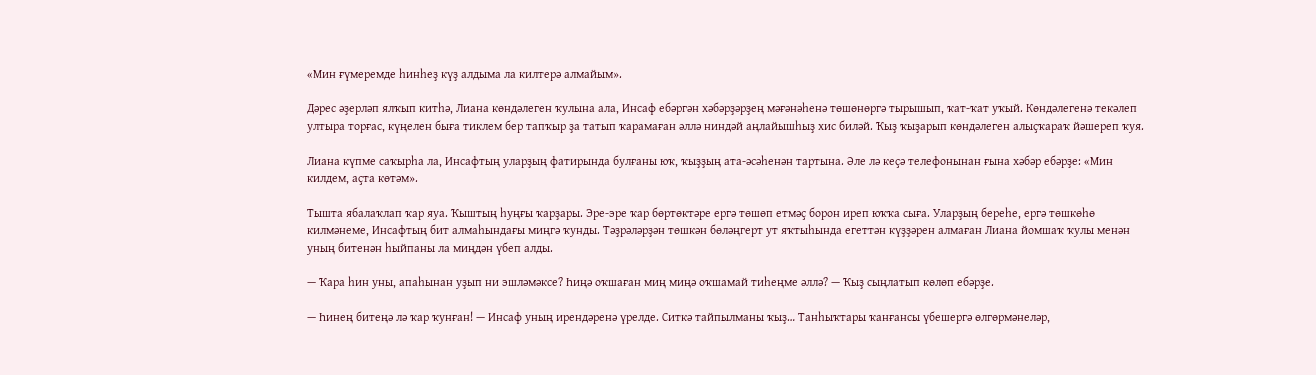«Мин ғүмеремде һинһеҙ күҙ алдыма ла килтерә алмайым».

Дәрес әҙерләп ялҡып китһә, Лиана көндәлеген ҡулына ала, Инсаф ебәргән хәбәрҙәрҙең мәғәнәһенә төшөнөргә тырышып, ҡат-ҡат уҡый. Көндәлегенә текәлеп ултыра торғас, күңелен быға тиклем бер тапҡыр ҙа татып ҡарамаған әллә ниндәй аңлайышһыҙ хис биләй. Ҡыҙ ҡыҙарып көндәлеген алыҫҡараҡ йәшереп ҡуя.

Лиана күпме саҡырһа ла, Инсафтың уларҙың фатирында булғаны юҡ, ҡыҙҙың ата-әсәһенән тартына. Әле лә кеҫә телефонынан ғына хәбәр ебәрҙе: «Мин килдем, аҫта көтәм».

Тышта ябалаҡлап ҡар яуа. Ҡыштың һуңғы ҡарҙары. Эре-эре ҡар бөртөктәре ергә төшөп етмәҫ борон иреп юҡҡа сыға. Уларҙың береһе, ергә төшкөһө килмәнеме, Инсафтың бит алмаһындағы миңгә ҡунды. Тәҙрәләрҙән төшкән бөләңгерт ут яҡтыһында егеттән күҙҙәрен алмаған Лиана йомшаҡ ҡулы менән уның битенән һыйпаны ла миңдән үбеп алды.

— Ҡара һин уны, апаһынан уҙып ни эшләмәксе? Һиңә оҡшаған миң миңә оҡшамай тиһеңме әллә? — Ҡыҙ сыңлатып көлөп ебәрҙе.

— Һинең битеңә лә ҡар ҡунған! — Инсаф уның ирендәренә үрелде. Ситкә тайпылманы ҡыҙ… Танһыҡтары ҡанғансы үбешергә өлгөрмәнеләр,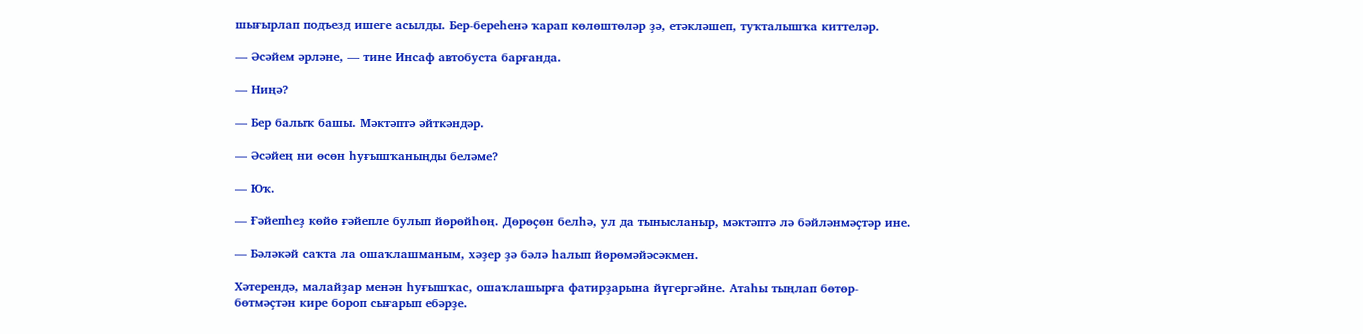шығырлап подъезд ишеге асылды. Бер-береһенә ҡарап көлөштөләр ҙә, етәкләшеп, туҡталышҡа киттеләр.

— Әсәйем әрләне, — тине Инсаф автобуста барғанда.

— Ниңә?

— Бер балыҡ башы. Мәктәптә әйткәндәр.

— Әсәйең ни өсөн һуғышҡаныңды беләме?

— Юҡ.

— Ғәйепһеҙ көйө ғәйепле булып йөрөйһөң. Дөрөҫөн белһә, ул да тынысланыр, мәктәптә лә бәйләнмәҫтәр ине.

— Бәләкәй саҡта ла ошаҡлашманым, хәҙер ҙә бәлә һалып йөрөмәйәсәкмен.

Хәтерендә, малайҙар менән һуғышҡас, ошаҡлашырға фатирҙарына йүгергәйне. Атаһы тыңлап бөтөр-бөтмәҫтән кире бороп сығарып ебәрҙе.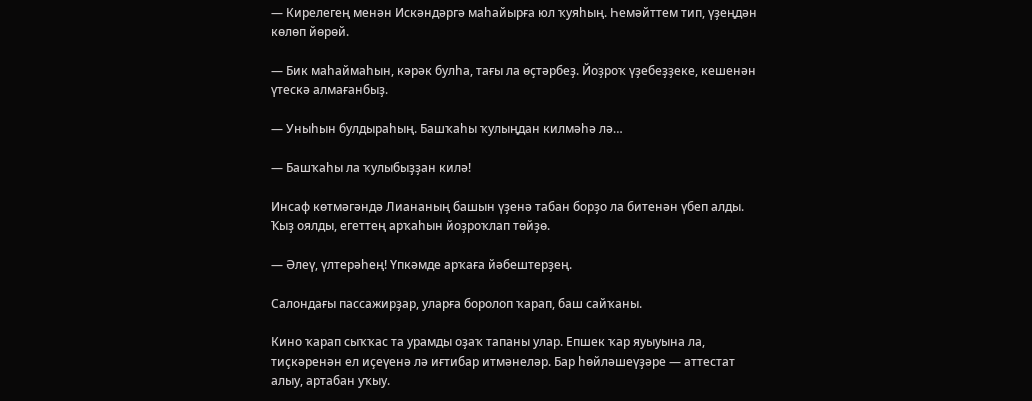— Кирелегең менән Искәндәргә маһайырға юл ҡуяһың. Һемәйттем тип, үҙеңдән көлөп йөрөй.

— Бик маһаймаһын, кәрәк булһа, тағы ла өҫтәрбеҙ. Йоҙроҡ үҙебеҙҙеке, кешенән үтескә алмағанбыҙ.

— Уныһын булдыраһың. Башҡаһы ҡулыңдан килмәһә лә…

— Башҡаһы ла ҡулыбыҙҙан килә!

Инсаф көтмәгәндә Лиананың башын үҙенә табан борҙо ла битенән үбеп алды. Ҡыҙ оялды, егеттең арҡаһын йоҙроҡлап төйҙө.

— Әлеү, үлтерәһең! Үпкәмде арҡаға йәбештерҙең.

Салондағы пассажирҙар, уларға боролоп ҡарап, баш сайҡаны.

Кино ҡарап сыҡҡас та урамды оҙаҡ тапаны улар. Епшек ҡар яуыуына ла, тиҫкәренән ел иҫеүенә лә иғтибар итмәнеләр. Бар һөйләшеүҙәре — аттестат алыу, артабан уҡыу.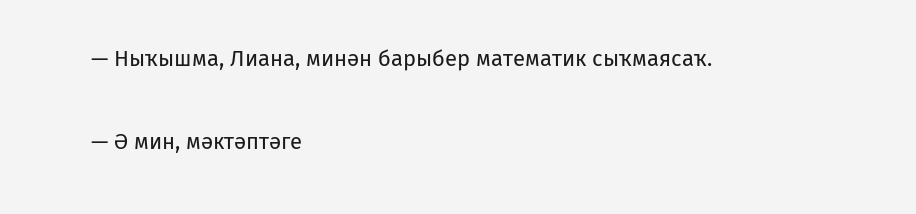— Ныҡышма, Лиана, минән барыбер математик сыҡмаясаҡ.

— Ә мин, мәктәптәге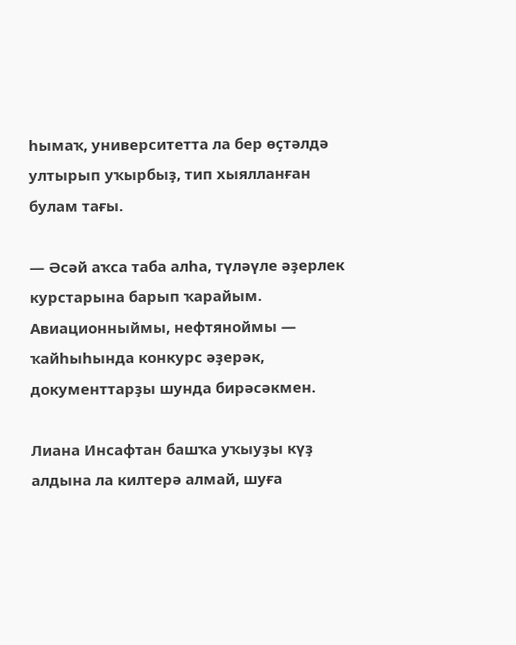һымаҡ, университетта ла бер өҫтәлдә ултырып уҡырбыҙ, тип хыялланған булам тағы.

— Әсәй аҡса таба алһа, түләүле әҙерлек курстарына барып ҡарайым. Авиационныймы, нефтяноймы — ҡайһыһында конкурс әҙерәк, документтарҙы шунда бирәсәкмен.

Лиана Инсафтан башҡа уҡыуҙы күҙ алдына ла килтерә алмай, шуға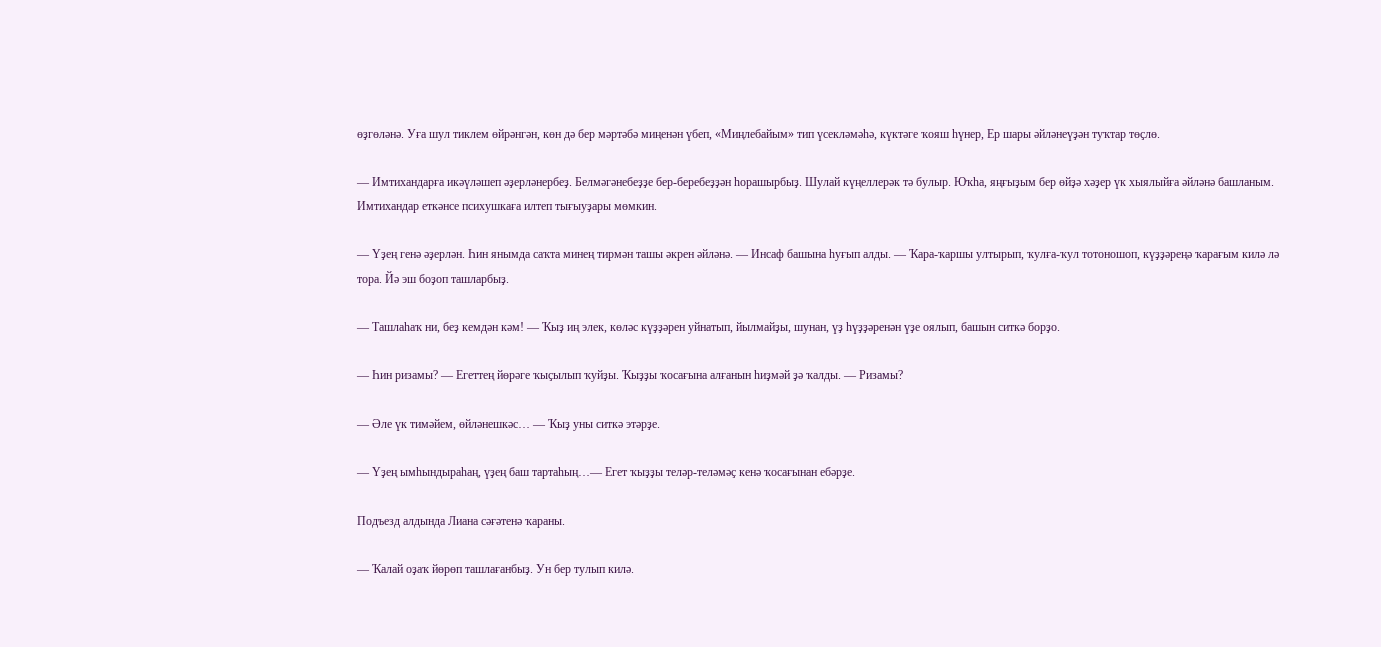өҙгөләнә. Уға шул тиклем өйрәнгән, көн дә бер мәртәбә миңенән үбеп, «Миңлебайым» тип үсекләмәһә, күктәге ҡояш һүнер, Ер шары әйләнеүҙән туҡтар төҫлө.

— Имтихандарға икәүләшеп әҙерләнербеҙ. Белмәгәнебеҙҙе бер-беребеҙҙән һорашырбыҙ. Шулай күңеллерәк тә булыр. Юҡһа, яңғыҙым бер өйҙә хәҙер үк хыялыйға әйләнә башланым. Имтихандар еткәнсе психушкаға илтеп тығыуҙары мөмкин.

— Үҙең генә әҙерлән. Һин янымда саҡта минең тирмән ташы әкрен әйләнә. — Инсаф башына һуғып алды. — Ҡара-ҡаршы ултырып, ҡулға-ҡул тотоношоп, күҙҙәреңә ҡарағым килә лә тора. Йә эш боҙоп ташларбыҙ.

— Ташлаһаҡ ни, беҙ кемдән кәм! — Ҡыҙ иң элек, көләс күҙҙәрен уйнатып, йылмайҙы, шунан, үҙ һүҙҙәренән үҙе оялып, башын ситкә борҙо.

— Һин ризамы? — Егеттең йөрәге ҡыҫылып ҡуйҙы. Ҡыҙҙы ҡосағына алғанын һиҙмәй ҙә ҡалды. — Ризамы?

— Әле үк тимәйем, өйләнешкәс… — Ҡыҙ уны ситкә этәрҙе.

— Үҙең ымһындыраһаң, үҙең баш тартаһың…— Егет ҡыҙҙы теләр-теләмәҫ кенә ҡосағынан ебәрҙе.

Подъезд алдында Лиана сәғәтенә ҡараны.

— Ҡалай оҙаҡ йөрөп ташлағанбыҙ. Ун бер тулып килә.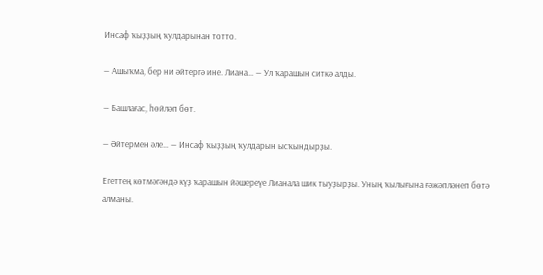Инсаф ҡыҙҙың ҡулдарынан тотто.

— Ашыҡма, бер ни әйтергә ине. Лиана… — Ул ҡарашын ситкә алды.

— Башлағас, һөйләп бөт.

— Әйтермен әле… — Инсаф ҡыҙҙың ҡулдарын ысҡындырҙы.

Егеттең көтмәгәндә күҙ ҡарашын йәшереүе Лианала шик тыуҙырҙы. Уның ҡылығына ғәжәпләнеп бөтә алманы.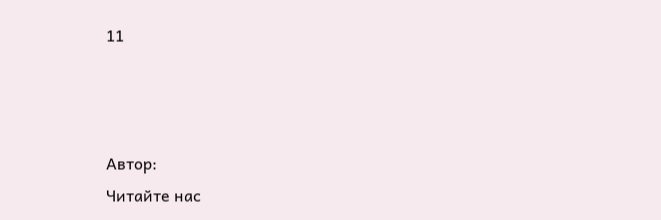11



Автор:
Читайте нас